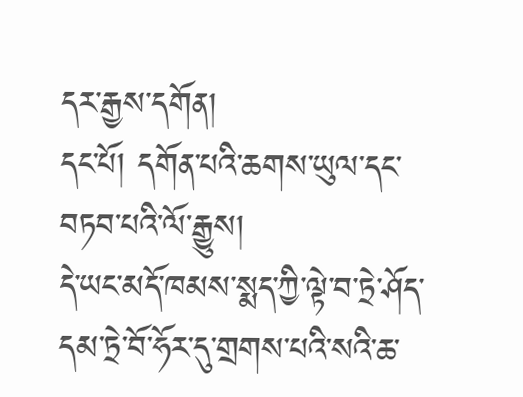དར་རྒྱས་དགོན།
དང་པོ། དགོན་པའི་ཆགས་ཡུལ་དང་བཏབ་པའི་ལོ་རྒྱུས།
དེ་ཡང་མདོ་ཁམས་སྨད་ཀྱི་ལྟེ་བ་ཏྲེ་ཤོད་དམ་ཏྲེ་བོ་ཧོར་དུ་གྲགས་པའི་སའི་ཆ་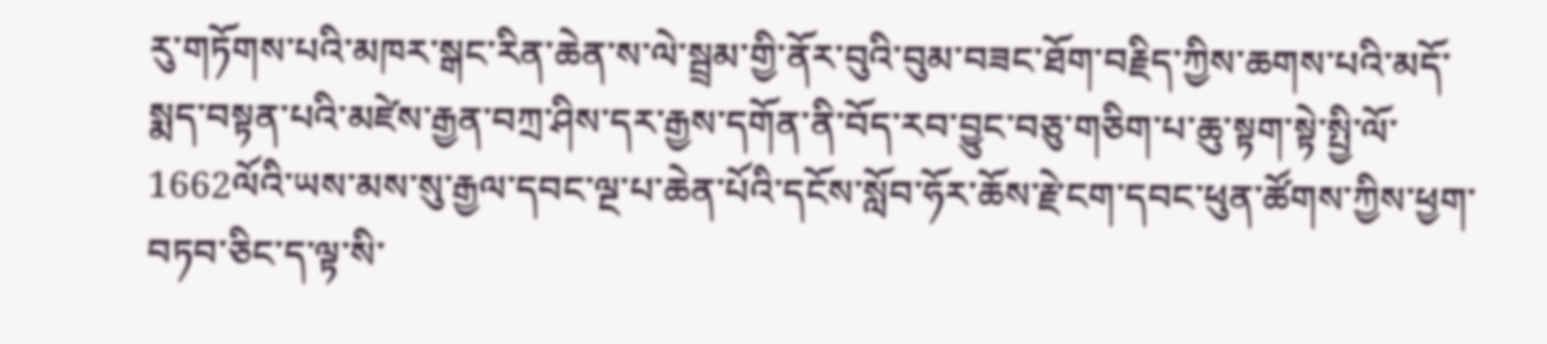རུ་གཏོགས་པའི་མཁར་སྒང་རིན་ཆེན་ས་ལེ་སྦྲམ་གྱི་ནོར་བུའི་བུམ་བཟང་ཐོག་བརྗིད་ཀྱིས་ཆགས་པའི་མདོ་སྨད་བསྟན་པའི་མཛེས་རྒྱན་བཀྲ་ཤིས་དར་རྒྱས་དགོན་ནི་བོད་རབ་བྱུང་བཅུ་གཅིག་པ་ཆུ་སྟག་སྟེ་སྤྱི་ལོ་1662ལོའི་ཡས་མས་སུ་རྒྱལ་དབང་ལྔ་པ་ཆེན་པོའི་དངོས་སློབ་ཧོར་ཆོས་རྗེ་ངག་དབང་ཕུན་ཚོགས་ཀྱིས་ཕྱག་བཏབ་ཅིང་ད་ལྟ་སི་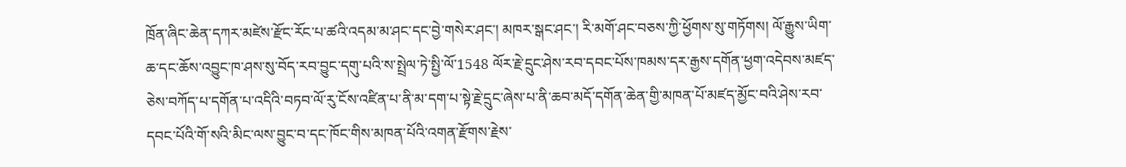ཁྲོན་ཞིང་ཆེན་དཀར་མཛེས་རྫོང་རོང་པ་ཚའི་འདམ་མ་ཤང་དང་བྱེ་གསེར་ཤང་། མཁར་སྒང་ཤང་། རི་མགོ་ཤང་བཅས་ཀྱི་ཕྱོགས་སུ་གཏོགས། ལོ་རྒྱུས་ཡིག་ཆ་དང་ཆོས་འབྱུང་ཁ་ཤས་སུ་བོད་རབ་བྱུང་དགུ་པའི་ས་སྤྲེལ་ཏེ་སྤྱི་ལོ་1548 ལོར་རྗེ་དྲུང་ཤེས་རབ་དབང་པོས་ཁམས་དར་རྒྱས་དགོན་ཕྱག་འདེབས་མཛད་ཅེས་བཀོད་པ་དགོན་པ་འདིའི་བཏབ་ལོ་རུ་ངོས་འཛིན་པ་ནི་མ་དག་པ་སྟེ་རྗེ་དྲུང་ཞེས་པ་ནི་ཆབ་མདོ་དགོན་ཆེན་གྱི་མཁན་པོ་མཛད་མྱོང་བའི་ཤེས་རབ་དབང་པོའི་གོ་སའི་མིང་ལས་བྱུང་བ་དང་ཁོང་གིས་མཁན་པོའི་འགན་རྫོགས་རྗེས་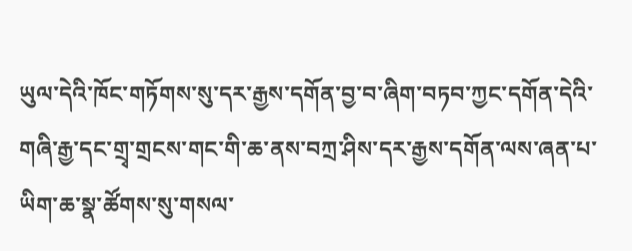ཡུལ་དེའི་ཁོང་གཏོགས་སུ་དར་རྒྱས་དགོན་བྱ་བ་ཞིག་བཏབ་ཀྱང་དགོན་དེའི་གཞི་རྒྱ་དང་གྲྭ་གྲངས་གང་གི་ཆ་ནས་བཀྲ་ཤིས་དར་རྒྱས་དགོན་ལས་ཞན་པ་ཡིག་ཆ་སྣ་ཚོགས་སུ་གསལ་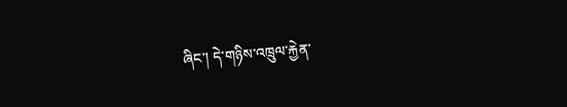ཞིང་། དེ་གཉིས་འཁྲུལ་རྐྱེན་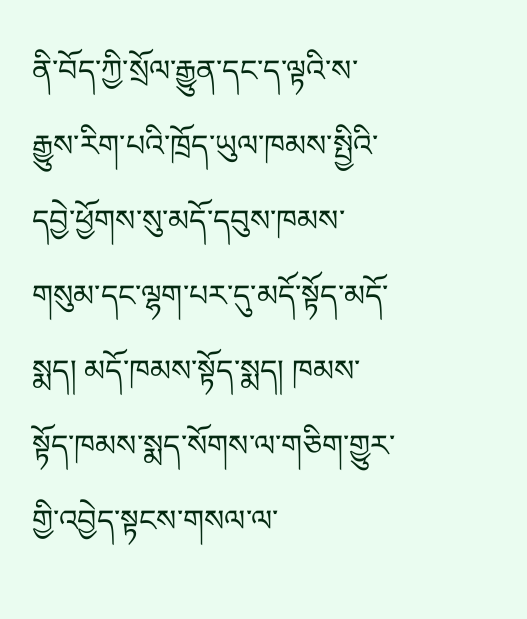ནི་བོད་ཀྱི་སྲོལ་རྒྱུན་དང་ད་ལྟའི་ས་རྒྱུས་རིག་པའི་ཁྲོད་ཡུལ་ཁམས་སྤྱིའི་དབྱེ་ཕྱོགས་སུ་མདོ་དབུས་ཁམས་གསུམ་དང་ལྷག་པར་དུ་མདོ་སྟོད་མདོ་སྨད། མདོ་ཁམས་སྟོད་སྨད། ཁམས་སྟོད་ཁམས་སྨད་སོགས་ལ་གཅིག་གྱུར་གྱི་འབྱེད་སྟངས་གསལ་ལ་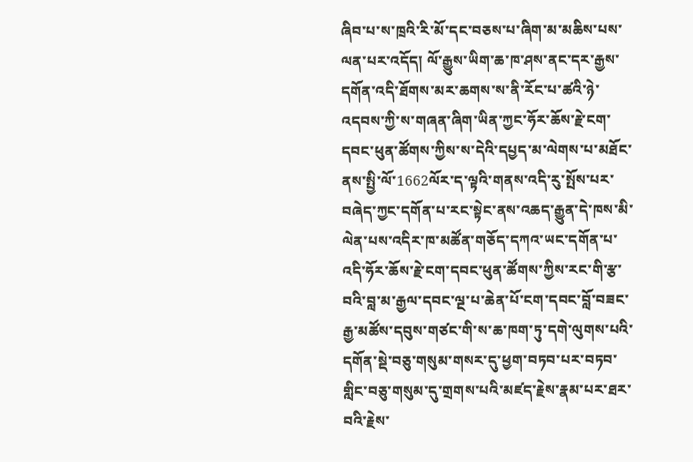ཞིབ་པ་ས་ཁྲའི་རི་མོ་དང་བཅས་པ་ཞིག་མ་མཆིས་པས་ལན་པར་འདོད། ལོ་རྒྱུས་ཡིག་ཆ་ཁ་ཤས་ནང་དར་རྒྱས་དགོན་འདི་ཐོགས་མར་ཆགས་ས་ནི་རོང་པ་ཚའི་ཉེ་འདབས་ཀྱི་ས་གཞན་ཞིག་ཡིན་ཀྱང་ཧོར་ཆོས་རྗེ་ངག་དབང་ཕུན་ཚོགས་ཀྱིས་ས་དེའི་དཔྱད་མ་ལེགས་པ་མཐོང་ནས་སྤྱི་ལོ་1662ལོར་ད་ལྟའི་གནས་འདི་རུ་སྤོས་པར་བཞེད་ཀྱང་དགོན་པ་རང་སྟེང་ནས་འཆད་རྒྱུན་དེ་ཁས་མི་ལེན་པས་འདིར་ཁ་མཚོན་གཅོད་དཀའ་ཡང་དགོན་པ་འདི་ཧོར་ཆོས་རྗེ་ངག་དབང་ཕུན་ཚོགས་ཀྱིས་རང་གི་རྩ་བའི་བླ་མ་རྒྱལ་དབང་ལྔ་པ་ཆེན་པོ་ངག་དབང་བློ་བཟང་རྒྱ་མཚོས་དབུས་གཙང་གི་ས་ཆ་ཁག་ཏུ་དགེ་ལུགས་པའི་དགོན་སྡེ་བཅུ་གསུམ་གསར་དུ་ཕྱག་བཏབ་པར་བཏབ་གླིང་བཅུ་གསུམ་དུ་གྲགས་པའི་མཛད་རྗེས་རྣམ་པར་ཐར་བའི་རྗེས་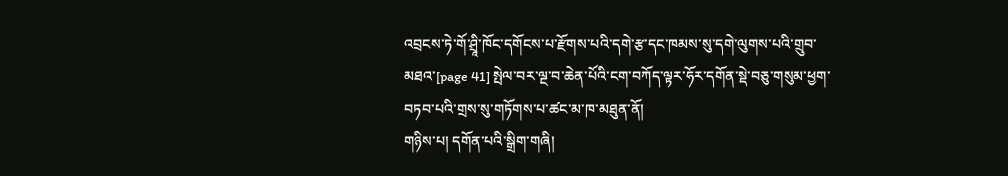འབྲངས་ཏེ་གོ་ཤྲཱི་ཁོང་དགོངས་པ་རྫོགས་པའི་དགེ་རྩ་དང་ཁམས་སུ་དགེ་ལུགས་པའི་གྲུབ་མཐའ་[page 41] སྤེལ་བར་ལྔ་བ་ཆེན་པོའི་ངག་བཀོད་ལྟར་ཧོར་དགོན་སྡེ་བཅུ་གསུམ་ཕྱག་བཏབ་པའི་གྲས་སུ་གཏོགས་པ་ཚང་མ་ཁ་མཐུན་ནོ།
གཉིས་པ། དགོན་པའི་སྒྲིག་གཞི།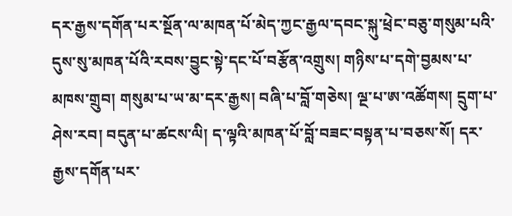དར་རྒྱས་དགོན་པར་སྔོན་ལ་མཁན་པོ་མེད་ཀྱང་རྒྱལ་དབང་སྐུ་ཕྲེང་བཅུ་གསུམ་པའི་དུས་སུ་མཁན་པོའི་རབས་བྱུང་སྟེ་དང་པོ་བརྩོན་འགྲུས། གཉིས་པ་དགེ་བྱམས་པ་མཁས་གྲུབ། གསུམ་པ་ཡ་མ་དར་རྒྱས། བཞི་པ་བློ་གཅེས། ལྔ་པ་ཨ་འཚོགས། དྲུག་པ་ཤེས་རབ། བདུན་པ་ཚངས་ལི། ད་ལྟའི་མཁན་པོ་བློ་བཟང་བསྟན་པ་བཅས་སོ། དར་རྒྱས་དགོན་པར་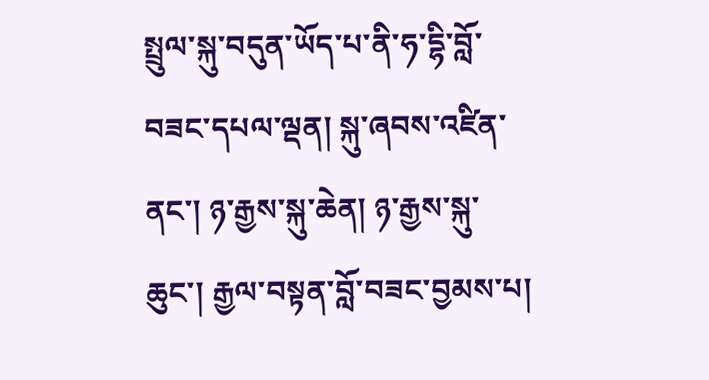སྤྲུལ་སྐུ་བདུན་ཡོད་པ་ནི་ཧ་དྷི་བློ་བཟང་དཔལ་ལྡན། སྐུ་ཞབས་འཛིན་ནང་། ཉ་རྒྱས་སྐུ་ཆེན། ཉ་རྒྱས་སྐུ་ཆུང་། རྒྱལ་བསྟན་བློ་བཟང་བྱམས་པ།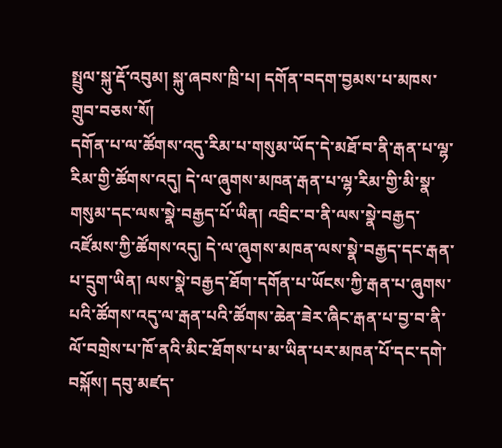སྤྲུལ་སྐུ་རྡོ་འབུམ། སྐུ་ཞབས་ཁྲི་པ། དགོན་བདག་བྱམས་པ་མཁས་གྲུབ་བཅས་སོ།
དགོན་པ་ལ་ཚོགས་འདུ་རིམ་པ་གསུམ་ཡོད་དེ་མཐོ་བ་ནི་རྒན་པ་ལྷ་རིམ་གྱི་ཚོགས་འདུ། དེ་ལ་ཞུགས་མཁན་རྒན་པ་ལྷ་རིམ་གྱི་མི་སྣ་གསུམ་དང་ལས་སྣེ་བརྒྱད་པོ་ཡིན། འབྲིང་བ་ནི་ལས་སྣེ་བརྒྱད་འཛོམས་ཀྱི་ཚོགས་འདུ། དེ་ལ་ཞུགས་མཁན་ལས་སྣེ་བརྒྱད་དང་རྒན་པ་དྲུག་ཡིན། ལས་སྣེ་བརྒྱད་ཐོག་དགོན་པ་ཡོངས་ཀྱི་རྒན་པ་ཞུགས་པའི་ཚོགས་འདུ་ལ་རྒན་པའི་ཚོགས་ཆེན་ཟེར་ཞིང་རྒན་པ་བྱ་བ་ནི་ལོ་བགྲེས་པ་ཁོ་ནའི་མིང་ཐོགས་པ་མ་ཡིན་པར་མཁན་པོ་དང་དགེ་བསྐོས། དབུ་མཛད་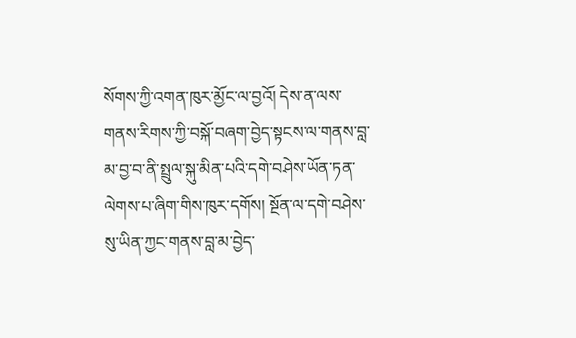སོགས་ཀྱི་འགན་ཁུར་མྱོང་ལ་བྱའོ། དེས་ན་ལས་གནས་རིགས་ཀྱི་བསྐོ་བཞག་བྱེད་སྟངས་ལ་གནས་བླ་མ་བྱ་བ་ནི་སྤྲུལ་སྐུ་མིན་པའི་དགེ་བཤེས་ཡོན་ཏན་ལེགས་པ་ཞིག་གིས་ཁུར་དགོས། སྔོན་ལ་དགེ་བཤེས་སུ་ཡིན་ཀྱང་གནས་བླ་མ་བྱེད་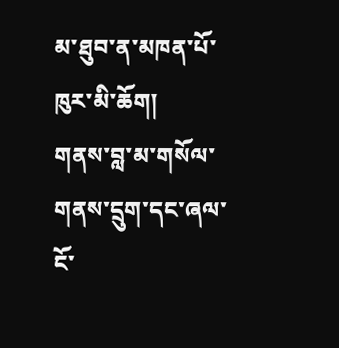མ་ཐུབ་ན་མཁན་པོ་ཁུར་མི་ཆོག།
གནས་བླ་མ་གསོལ་གནས་དྲུག་དང་ཞལ་ངོ་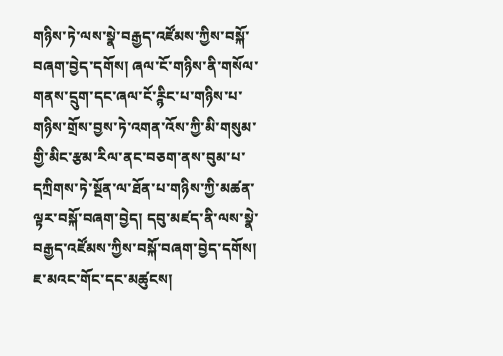གཉིས་ཏེ་ལས་སྣེ་བརྒྱད་འཛོམས་ཀྱིས་བསྐོ་བཞག་བྱེད་དགོས། ཞལ་ངོ་གཉིས་ནི་གསོལ་གནས་དྲུག་དང་ཞལ་ངོ་ཪྙིང་པ་གཉིས་པ་གཉིས་གྲོས་བྱས་ཏེ་འགན་འོས་ཀྱི་མི་གསུམ་གྱི་མིང་རྩམ་རིལ་ནང་བཅག་ནས་བུམ་པ་དཀྲིགས་ཏེ་སྔོན་ལ་ཐོན་པ་གཉིས་ཀྱི་མཚན་ལྟར་བསྐོ་བཞག་བྱེད། དབུ་མཛད་ནི་ལས་སྣེ་བརྒྱད་འཛོམས་ཀྱིས་བསྐོ་བཞག་བྱེད་དགོས། ཇ་མའང་གོང་དང་མཚུངས།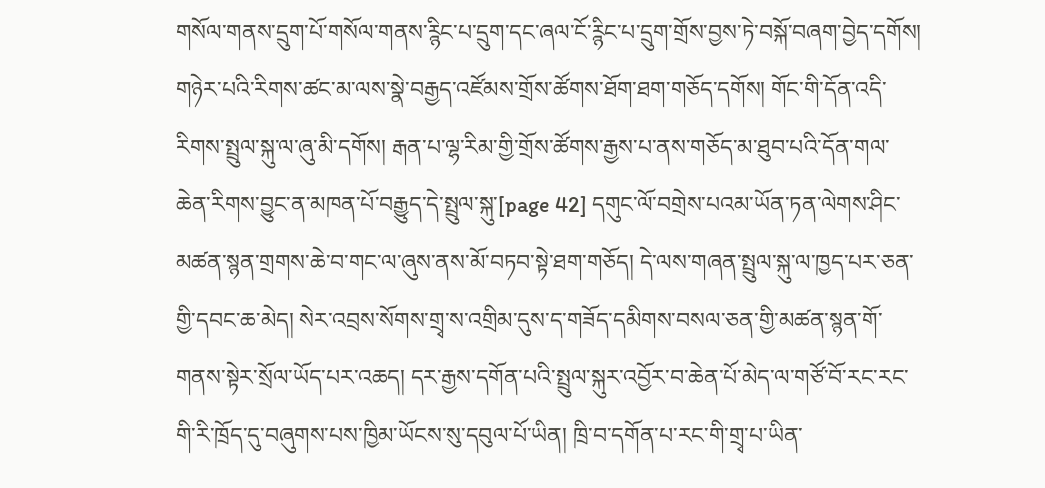གསོལ་གནས་དྲུག་པོ་གསོལ་གནས་ཪྙིང་པ་དྲུག་དང་ཞལ་ངོ་ཪྙིང་པ་དྲུག་གྲོས་བྱས་ཏེ་བསྐོ་བཞག་བྱེད་དགོས། གཉེར་པའི་རིགས་ཚང་མ་ལས་སྣེ་བརྒྱད་འཛོམས་གྲོས་ཚོགས་ཐོག་ཐག་གཅོད་དགོས། གོང་གི་དོན་འདི་རིགས་སྤྲུལ་སྐུ་ལ་ཞུ་མི་དགོས། རྒན་པ་ལྷ་རིམ་གྱི་གྲོས་ཚོགས་རྒྱས་པ་ནས་གཅོད་མ་ཐུབ་པའི་དོན་གལ་ཆེན་རིགས་བྱུང་ན་མཁན་པོ་བརྒྱུད་དེ་སྤྲུལ་སྐུ་[page 42] དགུང་ལོ་བགྲེས་པའམ་ཡོན་ཏན་ལེགས་ཤིང་མཚན་སྙན་གྲགས་ཆེ་བ་གང་ལ་ཞུས་ནས་མོ་བཏབ་སྟེ་ཐག་གཅོད། དེ་ལས་གཞན་སྤྲུལ་སྐུ་ལ་ཁྱད་པར་ཅན་གྱི་དབང་ཆ་མེད། སེར་འབྲས་སོགས་གྲྭ་ས་འགྲིམ་དུས་ད་གཟོད་དམིགས་བསལ་ཅན་གྱི་མཚན་སྙན་གོ་གནས་སྟེར་སྲོལ་ཡོད་པར་འཆད། དར་རྒྱས་དགོན་པའི་སྤྲུལ་སྐུར་འབྱོར་བ་ཆེན་པོ་མེད་ལ་གཙོ་བོ་རང་རང་གི་རི་ཁྲོད་དུ་བཞུགས་པས་ཁྱིམ་ཡོངས་སུ་དབུལ་པོ་ཡིན། ཁྲི་བ་དགོན་པ་རང་གི་གྲྭ་པ་ཡིན་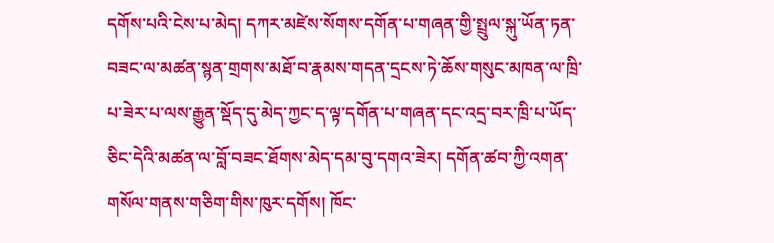དགོས་པའི་ངེས་པ་མེད། དཀར་མཛེས་སོགས་དགོན་པ་གཞན་གྱི་སྤྲུལ་སྐུ་ཡོན་ཏན་བཟང་ལ་མཚན་སྙན་གྲགས་མཐོ་བ་རྣམས་གདན་དྲངས་ཏེ་ཆོས་གསུང་མཁན་ལ་ཁྲི་པ་ཟེར་པ་ལས་རྒྱུན་སྡོད་དུ་མེད་ཀྱང་ད་ལྟ་དགོན་པ་གཞན་དང་འདྲ་བར་ཁྲི་པ་ཡོད་ཅིང་དེའི་མཚན་ལ་བློ་བཟང་ཐོགས་མེད་དམ་བུ་དགའ་ཟེར། དགོན་ཚབ་ཀྱི་འགན་གསོལ་གནས་གཅིག་གིས་ཁུར་དགོས། ཁོང་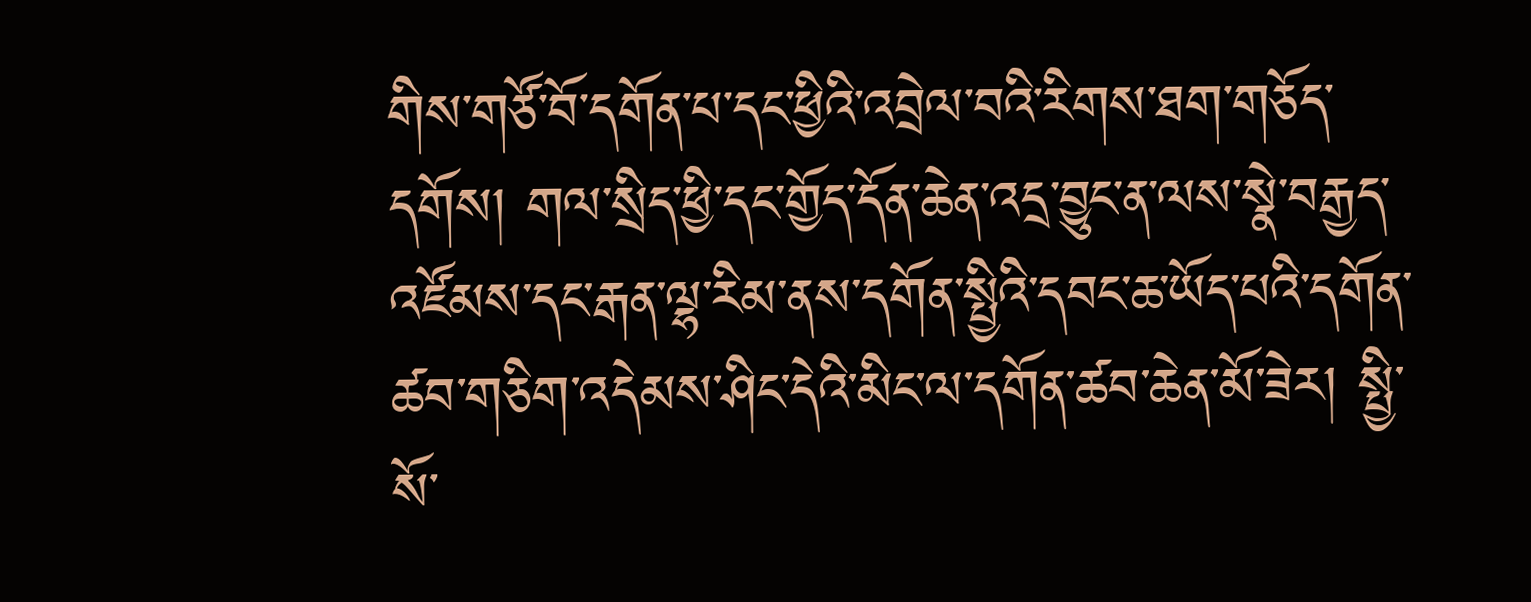གིས་གཙོ་བོ་དགོན་པ་དང་ཕྱིའི་འབྲེལ་བའི་རིགས་ཐག་གཅོད་དགོས། གལ་སྲིད་ཕྱི་དང་གྱོད་དོན་ཆེན་འདྲ་བྱུང་ན་ལས་སྣེ་བརྒྱད་འཛོམས་དང་རྒན་ལྷ་རིམ་ནས་དགོན་སྤྱིའི་དབང་ཆ་ཡོད་པའི་དགོན་ཚབ་གཅིག་འདེམས་ཤིང་དེའི་མིང་ལ་དགོན་ཚབ་ཆེན་མོ་ཟེར། སྤྱི་སོ་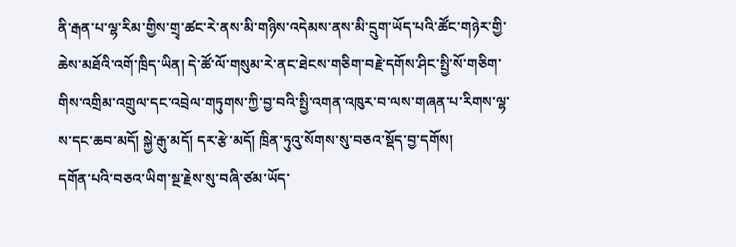ནི་རྒན་པ་ལྷ་རིམ་གྱིས་གྲྭ་ཚང་རེ་ནས་མི་གཉིས་འདེམས་ནས་མི་དྲུག་ཡོད་པའི་ཚོང་གཉེར་གྱི་ཆེས་མཐོའི་འགོ་ཁྲིད་ཡིན། དེ་ཚོ་ལོ་གསུམ་རེ་ནང་ཐེངས་གཅིག་བརྗེ་དགོས་ཤིང་སྤྱི་སོ་གཅིག་གིས་འགྲིམ་འགྲུལ་དང་འབྲེལ་གཏུགས་ཀྱི་བྱ་བའི་སྤྱི་འགན་འཁུར་བ་ལས་གཞན་པ་རིགས་ལྷ་ས་དང་ཆབ་མདོ། སྐྱེ་རྒུ་མདོ། དར་རྩེ་མདོ། ཁྲིན་ཏུའུ་སོགས་སུ་བཅའ་སྡོད་བྱ་དགོས།
དགོན་པའི་བཅའ་ཡིག་སྔ་རྗེས་སུ་བཞི་ཙམ་ཡོད་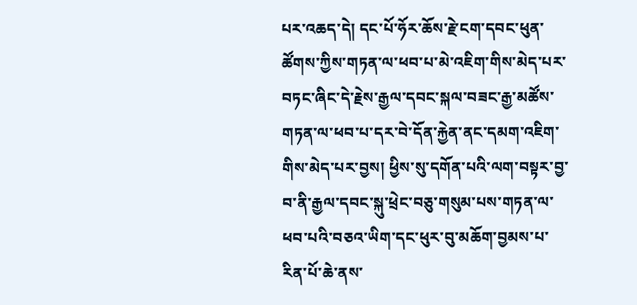པར་འཆད་དེ། དང་པོ་ཧོར་ཆོས་རྗེ་ངག་དབང་ཕུན་ཚོགས་ཀྱིས་གཏན་ལ་ཕབ་པ་མེ་འཇིག་གིས་མེད་པར་བཏང་ཞིང་དེ་རྗེས་རྒྱལ་དབང་སྐལ་བཟང་རྒྱ་མཚོས་གཏན་ལ་ཕབ་པ་དར་བེ་དོན་རྐྱེན་ནང་དམག་འཇིག་གིས་མེད་པར་བྱས། ཕྱིས་སུ་དགོན་པའི་ལག་བསྟར་བྱ་བ་ནི་རྒྱལ་དབང་སྐུ་ཕྲེང་བཅུ་གསུམ་པས་གཏན་ལ་ཕབ་པའི་བཅའ་ཡིག་དང་ཕུར་བུ་མཆོག་བྱམས་པ་རིན་པོ་ཆེ་ནས་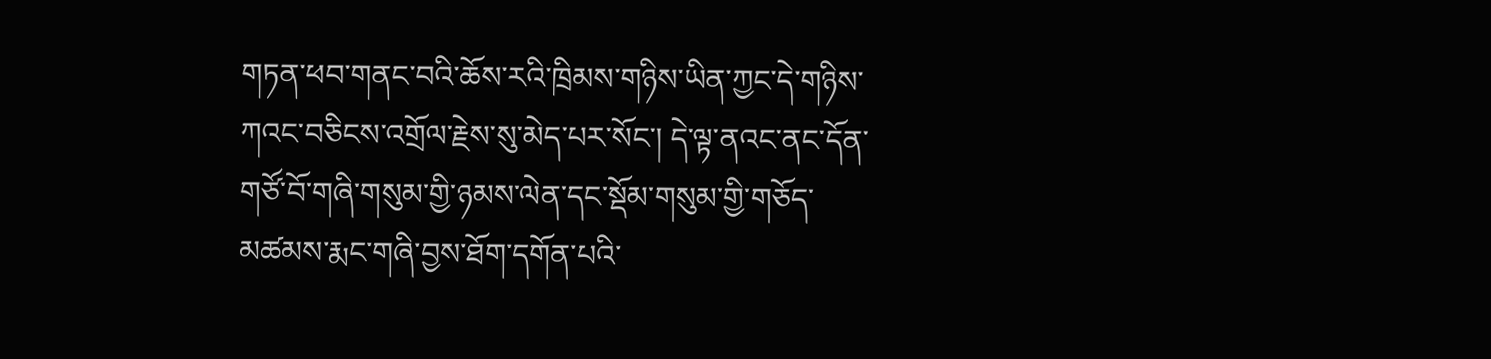གཏན་ཕབ་གནང་བའི་ཆོས་རའི་ཁྲིམས་གཉིས་ཡིན་ཀྱང་དེ་གཉིས་ཀའང་བཅིངས་འགྲོལ་རྗེས་སུ་མེད་པར་སོང་། དེ་ལྟ་ནའང་ནང་དོན་གཙོ་བོ་གཞི་གསུམ་གྱི་ཉམས་ལེན་དང་སྡོམ་གསུམ་གྱི་གཅོད་མཚམས་རྨང་གཞི་བྱས་ཐོག་དགོན་པའི་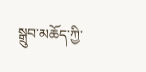སྒྲུབ་མཆོད་ཀྱི་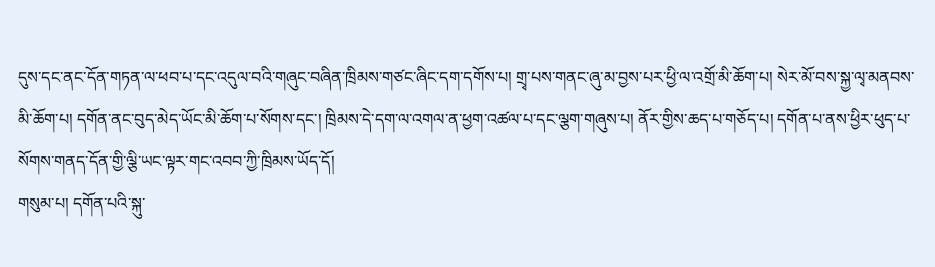དུས་དང་ནང་དོན་གཏན་ལ་ཕབ་པ་དང་འདུལ་བའི་གཞུང་བཞིན་ཁྲིམས་གཙང་ཞིང་དག་དགོས་པ། གྲྭ་པས་གནང་ཞུ་མ་བྱས་པར་ཕྱི་ལ་འགྲོ་མི་ཆོག་པ། སེར་མོ་བས་སྐྱ་ལྭ་མནབས་མི་ཆོག་པ། དགོན་ནང་བུད་མེད་ཡོང་མི་ཆོག་པ་སོགས་དང་། ཁྲིམས་དེ་དག་ལ་འགལ་ན་ཕྱག་འཚལ་པ་དང་ལྕག་གཞུས་པ། ནོར་གྱིས་ཆད་པ་གཅོད་པ། དགོན་པ་ནས་ཕྱིར་ཕུད་པ་སོགས་གནད་དོན་གྱི་ལྕི་ཡང་ལྟར་གང་འབབ་ཀྱི་ཁྲིམས་ཡོད་དོ།
གསུམ་པ། དགོན་པའི་སྐུ་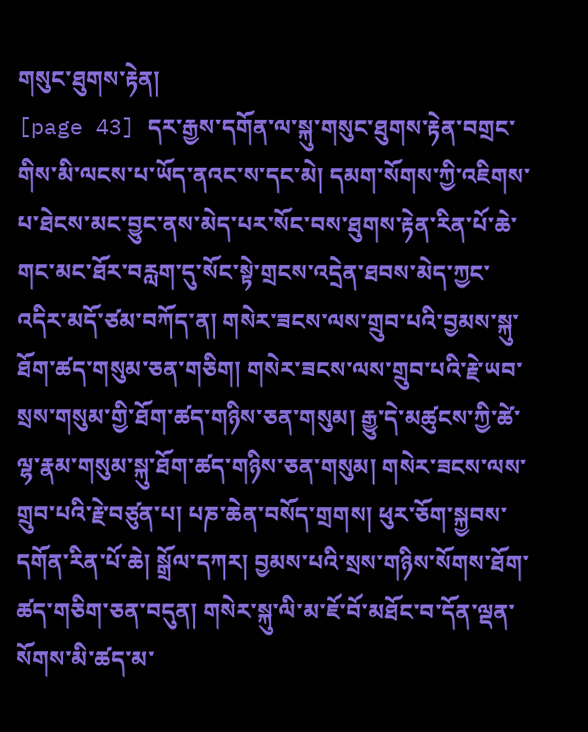གསུང་ཐུགས་རྟེན།
[page 43] དར་རྒྱས་དགོན་ལ་སྐུ་གསུང་ཐུགས་རྟེན་བགྲང་གིས་མི་ལངས་པ་ཡོད་ནའང་ས་དང་མེ། དམག་སོགས་ཀྱི་འཇིགས་པ་ཐེངས་མང་བྱུང་ནས་མེད་པར་སོང་བས་ཐུགས་རྟེན་རིན་པོ་ཆེ་གང་མང་ཐོར་བརླག་དུ་སོང་སྟེ་གྲངས་འདྲེན་ཐབས་མེད་ཀྱང་འདིར་མདོ་ཙམ་བཀོད་ན། གསེར་ཟངས་ལས་གྲུབ་པའི་བྱམས་སྐུ་ཐོག་ཚད་གསུམ་ཅན་གཅིག། གསེར་ཟངས་ལས་གྲུབ་པའི་རྗེ་ཡབ་སྲས་གསུམ་གྱི་ཐོག་ཚད་གཉིས་ཅན་གསུམ། རྒྱུ་དེ་མཚུངས་ཀྱི་ཚེ་ལྷ་རྣམ་གསུམ་སྐུ་ཐོག་ཚད་གཉིས་ཅན་གསུམ། གསེར་ཟངས་ལས་གྲུབ་པའི་རྗེ་བཙུན་པ། པཎ་ཆེན་བསོད་གྲགས། ཕུར་ཅོག་སྐྱབས་དགོན་རིན་པོ་ཆེ། སྒྲོལ་དཀར། བྱམས་པའི་སྲས་གཉིས་སོགས་ཐོག་ཚད་གཅིག་ཅན་བདུན། གསེར་སྐུ་ལི་མ་ཇོ་བོ་མཐོང་བ་དོན་ལྡན་སོགས་མི་ཚད་མ་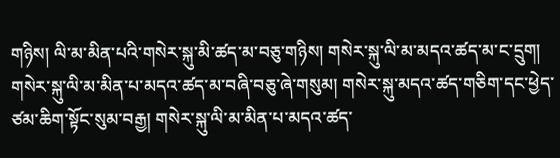གཉིས། ལི་མ་མིན་པའི་གསེར་སྐུ་མི་ཚད་མ་བཅུ་གཉིས། གསེར་སྐུ་ལི་མ་མདའ་ཚད་མ་ང་དྲུག། གསེར་སྐུ་ལི་མ་མིན་པ་མདའ་ཚད་མ་བཞི་བཅུ་ཞེ་གསུམ། གསེར་སྐུ་མདའ་ཚད་གཅིག་དང་ཕྱེད་ཙམ་ཆིག་སྟོང་སུམ་བརྒྱ། གསེར་སྐུ་ལི་མ་མིན་པ་མདའ་ཚད་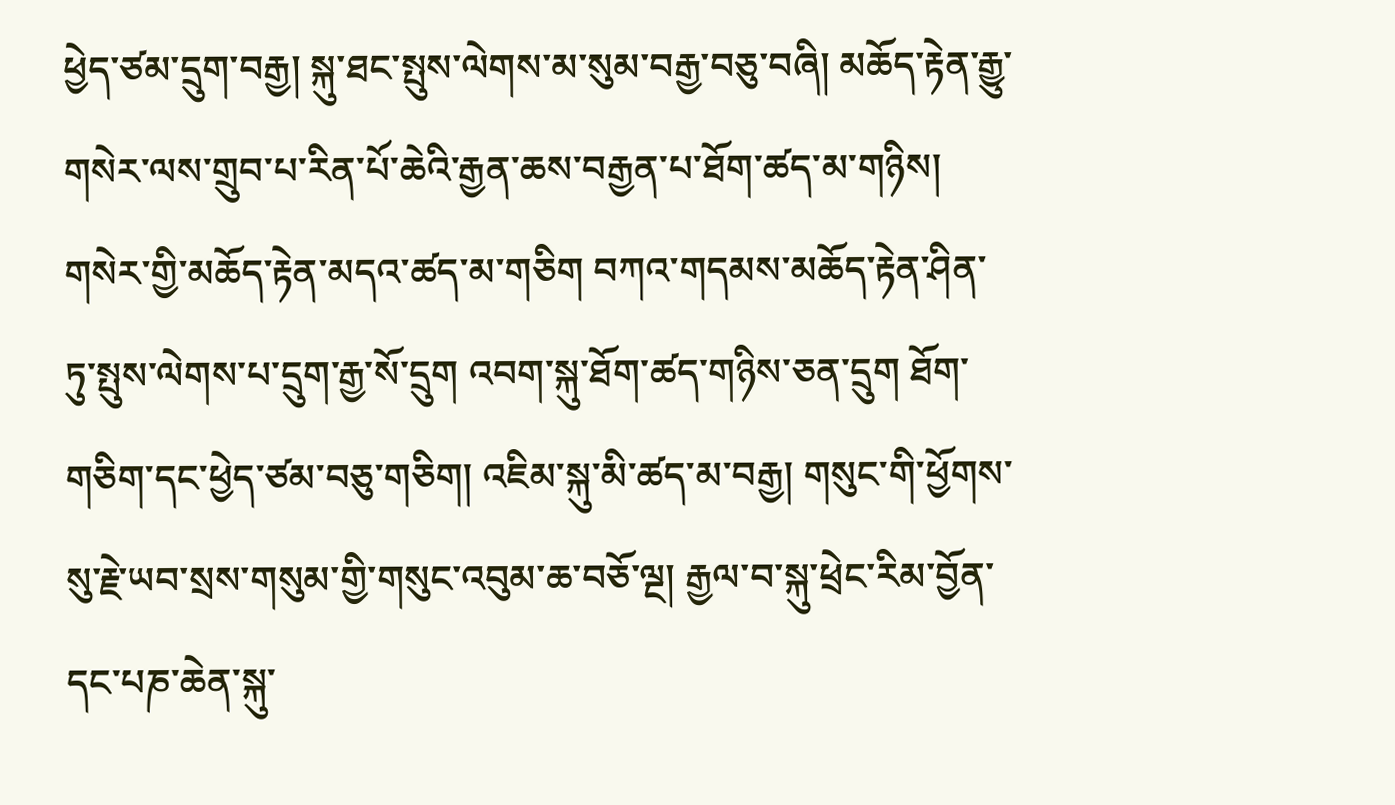ཕྱེད་ཙམ་དྲུག་བརྒྱ། སྐུ་ཐང་སྤུས་ལེགས་མ་སུམ་བརྒྱ་བཅུ་བཞི། མཆོད་རྟེན་རྒྱུ་གསེར་ལས་གྲུབ་པ་རིན་པོ་ཆེའི་རྒྱན་ཆས་བརྒྱན་པ་ཐོག་ཚད་མ་གཉིས། གསེར་གྱི་མཆོད་རྟེན་མདའ་ཚད་མ་གཅིག བཀའ་གདམས་མཆོད་རྟེན་ཤིན་ཏུ་སྤུས་ལེགས་པ་དྲུག་རྒྱ་སོ་དྲུག འབག་སྐུ་ཐོག་ཚད་གཉིས་ཅན་དྲུག ཐོག་གཅིག་དང་ཕྱེད་ཙམ་བཅུ་གཅིག། འཇིམ་སྐུ་མི་ཚད་མ་བརྒྱ། གསུང་གི་ཕྱོགས་སུ་རྗེ་ཡབ་སྲས་གསུམ་གྱི་གསུང་འབུམ་ཆ་བཅོ་ལྔ། རྒྱལ་བ་སྐུ་ཕྲེང་རིམ་བྱོན་དང་པཎ་ཆེན་སྐུ་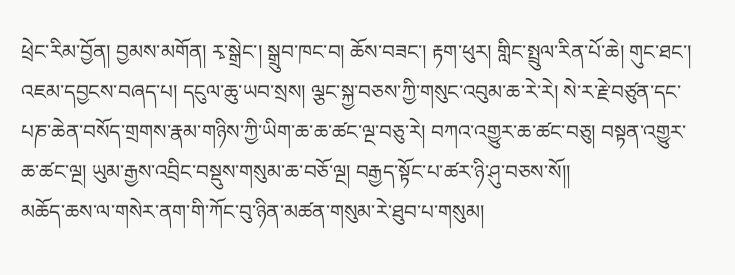ཕྲེང་རིམ་བྱོན། བྱམས་མགོན། རྭ་སྒྲེང་། སྒྲུབ་ཁང་བ། ཆོས་བཟང་། རྟག་ཕུར། གླིང་སྤྲུལ་རིན་པོ་ཆེ། གུང་ཐང་། འཇམ་དབྱངས་བཞད་པ། དངུལ་ཆུ་ཡབ་སྲས། ལྕང་སྐྱ་བཅས་ཀྱི་གསུང་འབུམ་ཆ་རེ་རེ། སེ་ར་རྗེ་བཙུན་དང་པཎ་ཆེན་བསོད་གྲགས་རྣམ་གཉིས་ཀྱི་ཡིག་ཆ་ཆ་ཚང་ལྔ་བཅུ་རེ། བཀའ་འགྱུར་ཆ་ཚང་བཅུ། བསྟན་འགྱུར་ཆ་ཚང་ལྔ། ཡུམ་རྒྱས་འབྲིང་བསྡུས་གསུམ་ཆ་བཅོ་ལྔ། བརྒྱད་སྟོང་པ་ཚར་ཉི་ཤུ་བཅས་སོ།།
མཆོད་ཆས་ལ་གསེར་ནག་གི་ཀོང་བུ་ཉིན་མཚན་གསུམ་རེ་ཐུབ་པ་གསུམ།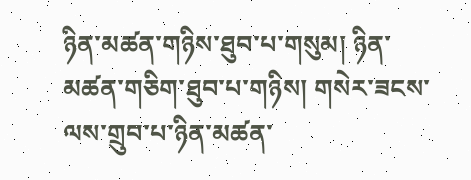ཉིན་མཚན་གཉིས་ཐུབ་པ་གསུམ། ཉིན་མཚན་གཅིག་ཐུབ་པ་གཉིས། གསེར་ཟངས་ལས་གྲུབ་པ་ཉིན་མཚན་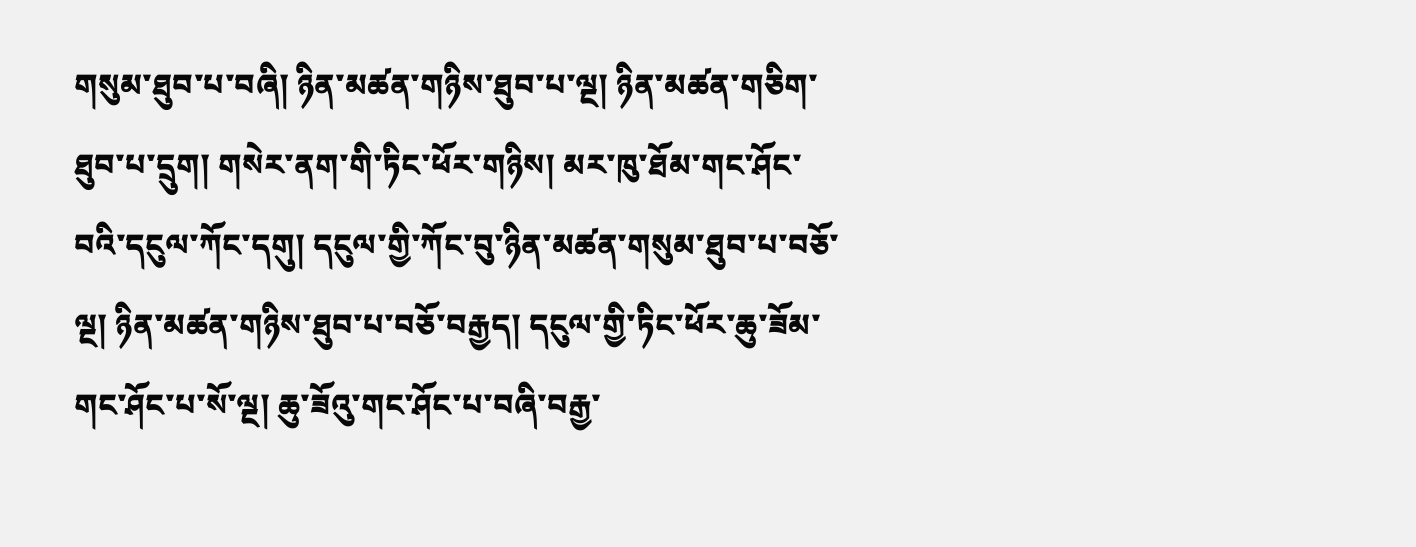གསུམ་ཐུབ་པ་བཞི། ཉིན་མཚན་གཉིས་ཐུབ་པ་ལྔ། ཉིན་མཚན་གཅིག་ཐུབ་པ་དྲུག། གསེར་ནག་གི་ཏིང་ཕོར་གཉིས། མར་ཁུ་ཐོམ་གང་ཤོང་བའི་དངུལ་ཀོང་དགུ། དངུལ་གྱི་ཀོང་བུ་ཉིན་མཚན་གསུམ་ཐུབ་པ་བཅོ་ལྔ། ཉིན་མཚན་གཉིས་ཐུབ་པ་བཅོ་བརྒྱད། དངུལ་གྱི་ཏིང་ཕོར་ཆུ་ཟོམ་གང་ཤོང་པ་སོ་ལྔ། ཆུ་ཟོའུ་གང་ཤོང་པ་བཞི་བརྒྱ་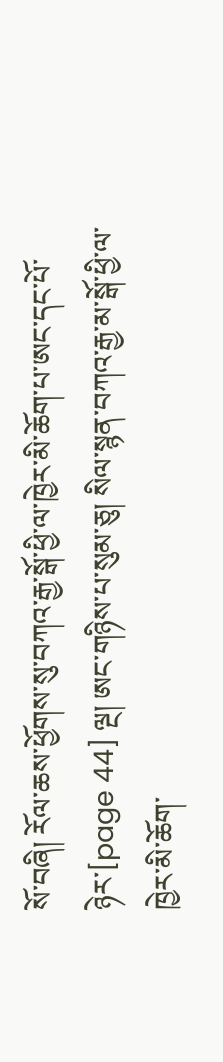སོ་བཞི། རོལ་ཆས་ཕྱོགས་སུ་བཀའ་རྒྱ་སྒོ་ཕྱི་ལ་ཁྱེར་མི་ཆོག་པ་ཨང་དང་པོ་ཉེར་[page 44] ལྔ། ཨང་གཉིས་པ་སུམ་ཅུ། སིལ་སྙན་བཀའ་རྒྱ་མ་སྒོ་ཕྱི་ལ་ཁྱེར་མི་ཆོག་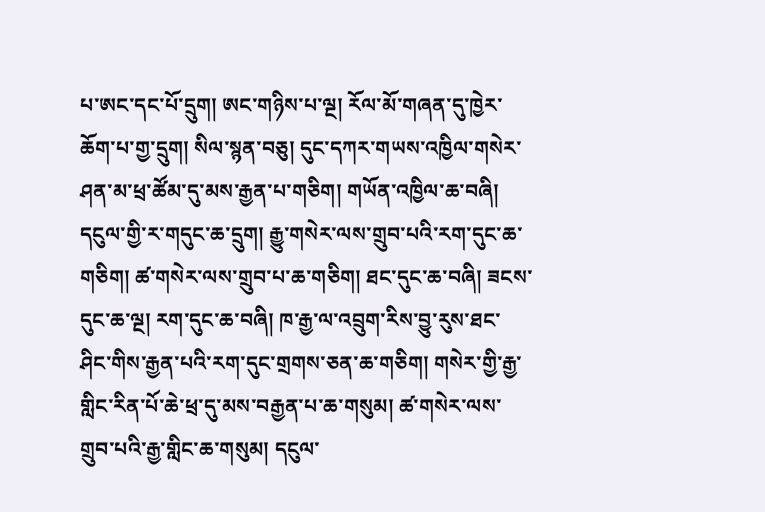པ་ཨང་དང་པོ་དྲུག། ཨང་གཉིས་པ་ལྔ། རོལ་མོ་གཞན་དུ་ཁྱེར་ཆོག་པ་གྱ་དྲུག། སིལ་སྙན་བཅུ། དུང་དཀར་གཡས་འཁྱིལ་གསེར་ཤན་མ་ཕྲ་ཚོམ་དུ་མས་རྒྱན་པ་གཅིག། གཡོན་འཁྱིལ་ཆ་བཞི། དངུལ་གྱི་ར་གདུང་ཆ་དྲུག། རྒྱུ་གསེར་ལས་གྲུབ་པའི་རག་དུང་ཆ་གཅིག། ཚ་གསེར་ལས་གྲུབ་པ་ཆ་གཅིག། ཐང་དུང་ཆ་བཞི། ཟངས་དུང་ཆ་ལྔ། རག་དུང་ཆ་བཞི། ཁ་རྒྱ་ལ་འབྲུག་རིས་བྱུ་རུས་ཐང་ཤིང་གིས་རྒྱན་པའི་རག་དུང་གྲགས་ཅན་ཆ་གཅིག། གསེར་གྱི་རྒྱ་གླིང་རིན་པོ་ཆེ་ཕྲ་དུ་མས་བརྒྱན་པ་ཆ་གསུམ། ཚ་གསེར་ལས་གྲུབ་པའི་རྒྱ་གླིང་ཆ་གསུམ། དངུལ་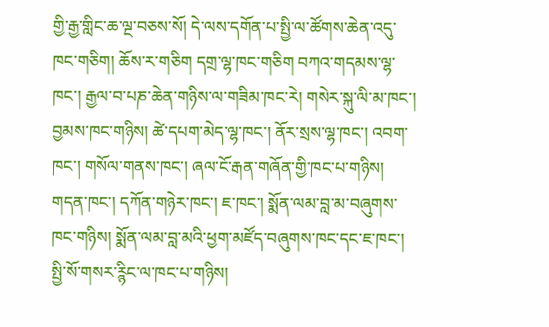གྱི་རྒྱ་གླིང་ཆ་ལྔ་བཅས་སོ། དེ་ལས་དགོན་པ་སྤྱི་ལ་ཚོགས་ཆེན་འདུ་ཁང་གཅིག། ཆོས་ར་གཅིག དགྲ་ལྷ་ཁང་གཅིག བཀའ་གདམས་ལྷ་ཁང་། རྒྱལ་བ་པཎ་ཆེན་གཉིས་ལ་གཟིམ་ཁང་རེ། གསེར་སྐུ་ལི་མ་ཁང་། བྱམས་ཁང་གཉིས། ཚེ་དཔག་མེད་ལྷ་ཁང་། ནོར་སྲས་ལྷ་ཁང་། འབག་ཁང་། གསོལ་གནས་ཁང་། ཞལ་ངོ་རྒན་གཞོན་གྱི་ཁང་པ་གཉིས། གདན་ཁང་། དཀོན་གཉེར་ཁང་། ཇ་ཁང་། སྨོན་ལམ་བླ་མ་བཞུགས་ཁང་གཉིས། སྨོན་ལམ་བླ་མའི་ཕྱག་མཛོད་བཞུགས་ཁང་དང་ཇ་ཁང་། སྤྱི་སོ་གསར་ཪྙིང་ལ་ཁང་པ་གཉིས།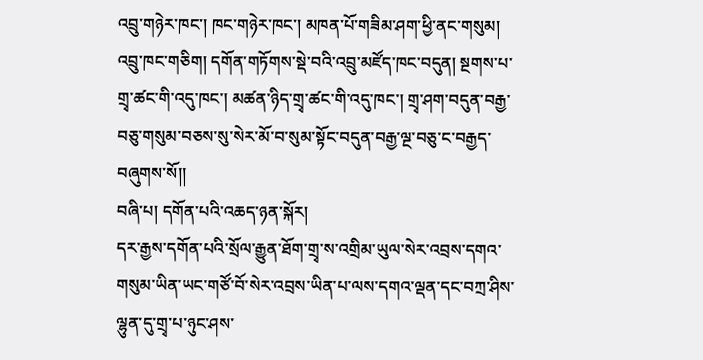འབྲུ་གཉེར་ཁང་། ཁང་གཉེར་ཁང་། མཁན་པོ་གཟིམ་ཤག་ཕྱི་ནང་གསུམ། འབྲུ་ཁང་གཅིག། དགོན་གཏོགས་སྡེ་བའི་འབྲུ་མཛོད་ཁང་བདུན། སྔགས་པ་གྲྭ་ཚང་གི་འདུ་ཁང་། མཚན་ཉིད་གྲྭ་ཚང་གི་འདུ་ཁང་། གྲྭ་ཤག་བདུན་བརྒྱ་བཅུ་གསུམ་བཅས་སུ་སེར་མོ་བ་སུམ་སྟོང་བདུན་བརྒྱ་ལྔ་བཅུ་ང་བརྒྱད་བཞུགས་སོ།།
བཞི་པ། དགོན་པའི་འཆད་ཉན་སྐོར།
དར་རྒྱས་དགོན་པའི་སྲོལ་རྒྱུན་ཐོག་གྲྭ་ས་འགྲིམ་ཡུལ་སེར་འབྲས་དགའ་གསུམ་ཡིན་ཡང་གཙོ་བོ་སེར་འབྲས་ཡིན་པ་ལས་དགའ་ལྡན་དང་བཀྲ་ཤིས་ལྷུན་དུ་གྲྭ་པ་ཉུང་ཤས་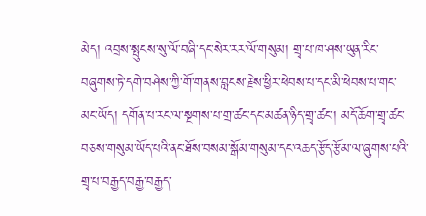མེད། འབྲས་སྤུངས་སུ་ལོ་བཞི་དང་སེར་རར་ལོ་གསུམ། གྲྭ་པ་ཁ་ཤས་ཡུན་རིང་བཞུགས་ཏེ་དགེ་བཤེས་ཀྱི་གོ་གནས་བླངས་རྗེས་ཕྱིར་ཕེབས་པ་དང་མི་ཕེབས་པ་གང་མང་ཡོད། དགོན་པ་རང་ལ་སྔགས་པ་གྲ་ཚང་དང་མཚན་ཉིད་གྲྭ་ཚང་། མདོ་ཆོག་གྲྭ་ཚང་བཅས་གསུམ་ཡོད་པའི་ནང་ཐོས་བསམ་སྒོམ་གསུམ་དང་འཆད་རྩོད་རྩོམ་ལ་ཞུགས་པའི་གྲྭ་པ་བརྒྱད་བརྒྱ་བརྒྱད་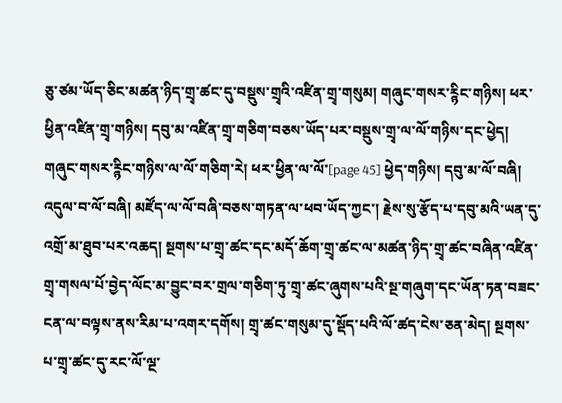ཅུ་ཙམ་ཡོད་ཅིང་མཚན་ཉིད་གྲྭ་ཚང་དུ་བསྡུས་གྲྭའི་འཛིན་གྲྭ་གསུམ། གཞུང་གསར་ཪྙིང་གཉིས། ཕར་ཕྱིན་འཛིན་གྲྭ་གཉིས། དབུ་མ་འཛིན་གྲྭ་གཅིག་བཅས་ཡོད་པར་བསྡུས་གྲྭ་ལ་ལོ་གཉིས་དང་ཕྱེད། གཞུང་གསར་ཪྙིང་གཉིས་ལ་ལོ་གཅིག་རེ། ཕར་ཕྱིན་ལ་ལོ་[page 45] ཕྱེད་གཉིས། དབུ་མ་ལོ་བཞི། འདུལ་བ་ལོ་བཞི། མཛོད་ལ་ལོ་བཞི་བཅས་གཏན་ལ་ཕབ་ཡོད་ཀྱང་། རྗེས་སུ་རྩོད་པ་དབུ་མའི་ཡན་དུ་འགྲོ་མ་ཐུབ་པར་འཆད། སྔགས་པ་གྲྭ་ཚང་དང་མདོ་ཆོག་གྲྭ་ཚང་ལ་མཚན་ཉིད་གྲྭ་ཚང་བཞིན་འཛིན་གྲྭ་གསལ་པོ་བྱེད་ལོང་མ་བྱུང་བར་གྲལ་གཅིག་ཏུ་གྲྭ་ཚང་ཞུགས་པའི་སྔ་གཞུག་དང་ཡོན་ཏན་བཟང་ངན་ལ་བལྟས་ནས་རིམ་པ་འགར་དགོས། གྲྭ་ཚང་གསུམ་དུ་སྡོད་པའི་ལོ་ཚད་ངེས་ཅན་མེད། སྔགས་པ་གྲྭ་ཚང་དུ་རང་ལོ་ལྔ་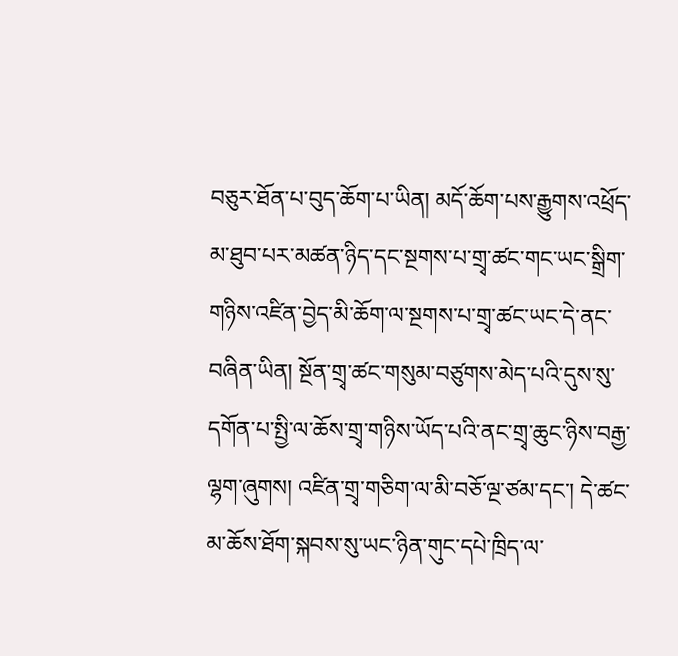བཅུར་ཐོན་པ་བུད་ཆོག་པ་ཡིན། མདོ་ཆོག་པས་རྒྱུགས་འཕྲོད་མ་ཐུབ་པར་མཚན་ཉིད་དང་སྔགས་པ་གྲྭ་ཚང་གང་ཡང་སྒྲིག་གཉིས་འཛིན་བྱེད་མི་ཆོག་ལ་སྔགས་པ་གྲྭ་ཚང་ཡང་དེ་ནང་བཞིན་ཡིན། སྔོན་གྲྭ་ཚང་གསུམ་བཙུགས་མེད་པའི་དུས་སུ་དགོན་པ་སྤྱི་ལ་ཆོས་གྲྭ་གཉིས་ཡོད་པའི་ནང་གྲྭ་ཆུང་ཉིས་བརྒྱ་ལྷག་ཞུགས། འཛིན་གྲྭ་གཅིག་ལ་མི་བཅོ་ལྔ་ཙམ་དང་། དེ་ཚང་མ་ཆོས་ཐོག་སྐབས་སུ་ཡང་ཉིན་གུང་དཔེ་ཁྲིད་ལ་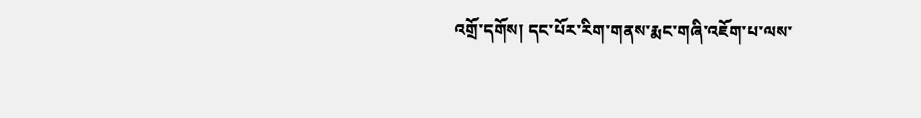འགྲོ་དགོས། དང་པོར་རིག་གནས་རྨང་གཞི་འཇོག་པ་ལས་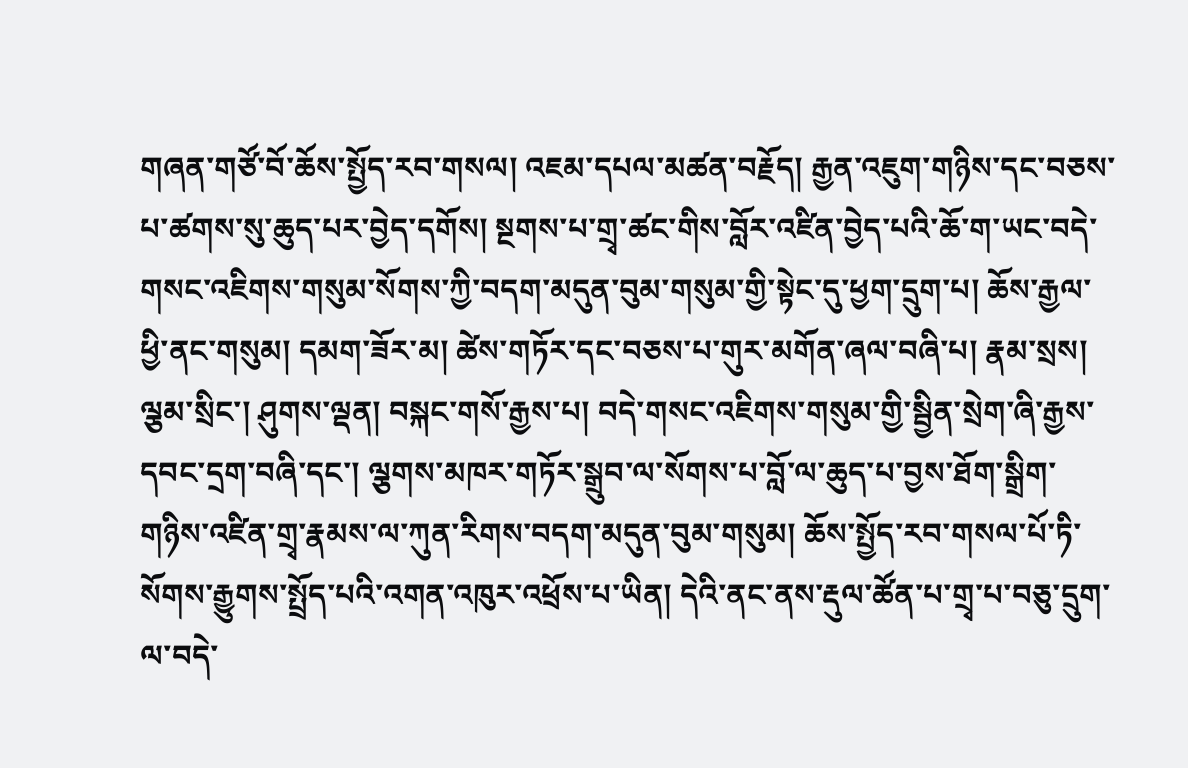གཞན་གཙོ་བོ་ཆོས་སྤྱོད་རབ་གསལ། འཇམ་དཔལ་མཚན་བརྗོད། རྒྱན་འཇུག་གཉིས་དང་བཅས་པ་ཚགས་སུ་ཆུད་པར་བྱེད་དགོས། སྔགས་པ་གྲྭ་ཚང་གིས་བློར་འཛིན་བྱེད་པའི་ཆོ་ག་ཡང་བདེ་གསང་འཇིགས་གསུམ་སོགས་ཀྱི་བདག་མདུན་བུམ་གསུམ་གྱི་སྟེང་དུ་ཕྱག་དྲུག་པ། ཆོས་རྒྱལ་ཕྱི་ནང་གསུམ། དམག་ཟོར་མ། ཚེས་གཏོར་དང་བཅས་པ་གུར་མགོན་ཞལ་བཞི་པ། རྣམ་སྲས། ལྕམ་སྲིང་། ཤུགས་ལྡན། བསྐང་གསོ་རྒྱས་པ། བདེ་གསང་འཇིགས་གསུམ་གྱི་སྦྱིན་སྲེག་ཞི་རྒྱས་དབང་དྲག་བཞི་དང་། ལྕགས་མཁར་གཏོར་སྒྲུབ་ལ་སོགས་པ་བློ་ལ་ཆུད་པ་བྱས་ཐོག་སྒྲིག་གཉིས་འཛིན་གྲྭ་རྣམས་ལ་ཀུན་རིགས་བདག་མདུན་བུམ་གསུམ། ཆོས་སྤྱོད་རབ་གསལ་པོ་ཏི་སོགས་རྒྱུགས་སྤྲོད་པའི་འགན་འཁུར་འཕྲོས་པ་ཡིན། དེའི་ནང་ནས་རྡུལ་ཚོན་པ་གྲྭ་པ་བཅུ་དྲུག་ལ་བདེ་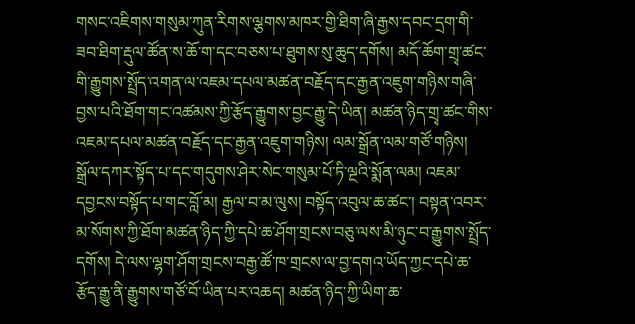གསང་འཇིགས་གསུམ་ཀུན་རིགས་ལྕགས་མཁར་གྱི་ཐིག་ཞི་རྒྱས་དབང་དྲག་གི་ཟབ་ཐིག་རྡུལ་ཚོན་ས་ཆོ་ག་དང་བཅས་པ་ཐུགས་སུ་ཆུད་དགོས། མདོ་ཆོག་གྲྭ་ཚང་གི་རྒྱུགས་སྤྲོད་འགན་ལ་འཇམ་དཔལ་མཚན་བརྗོད་དང་རྒྱན་འཇུག་གཉིས་གཞི་བྱས་པའི་ཐོག་གང་འཚམས་ཀྱི་རྩོད་རྒྱུགས་བྱང་རྒྱུ་དེ་ཡིན། མཚན་ཉིད་གྲྭ་ཚང་གིས་འཇམ་དཔལ་མཚན་བརྗོད་དང་རྒྱན་འཇུག་གཉིས། ལམ་སྒྲོན་ལམ་གཙོ་གཉིས། སྒྲོལ་དཀར་སྟོད་པ་དང་གདུགས་ཤེར་སེང་གསུམ་པོ་ཏི་ལྔའི་སྨོན་ལམ། འཇམ་དབྱངས་བསྟོད་པ་གང་བློ་མ། རྒྱལ་བ་མ་ལུས། བསྟོད་འབུལ་ཆ་ཚང་། བསྟན་འབར་མ་སོགས་ཀྱི་ཐོག་མཚན་ཉིད་ཀྱི་དཔེ་ཆ་ཤོག་གྲངས་བཅུ་ལས་མི་ཉུང་བ་རྒྱུགས་སྤྲོད་དགོས། དེ་ལས་ལྷག་ཤོག་གྲངས་བརྒྱ་ཚོ་ཁ་གྲངས་ལ་བྱ་དགའ་ཡོད་ཀྱང་དཔེ་ཆ་རྩོད་རྒྱུ་ནི་རྒྱུགས་གཙོ་བོ་ཡིན་པར་འཆད། མཚན་ཉིད་ཀྱི་ཡིག་ཆ་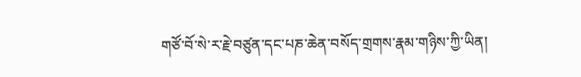གཙོ་བོ་སེ་ར་རྗེ་བཙུན་དང་པཎ་ཆེན་བསོད་གྲགས་རྣམ་གཉིས་ཀྱི་ཡིན།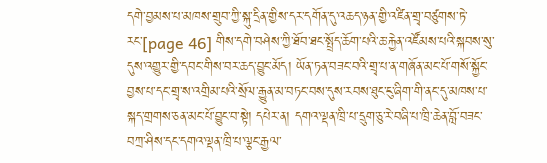དགེ་བྱམས་པ་མཁས་གྲུབ་ཀྱི་སྐུ་དྲིན་གྱིས་དར་དགོན་དུ་འཆད་ཉན་གྱི་འཛིན་གྲྭ་བཙུགས་ཏེ་རང་[page 46] གིས་དགེ་བཤེས་ཀྱི་ཐོབ་ཐང་སྤྲོད་ཆོག་པའི་ཆ་རྐྱེན་འཛོམས་པའི་སྐབས་སུ་དུས་འགྱུར་གྱི་དབང་གིས་བར་ཆད་བྱུང་མོད། ཡོན་ཏན་བཟང་བའི་གྲྭ་པ་ན་གཞོན་མང་པོ་གསོ་སྐྱོང་བྱས་པ་དང་གྲྭ་ས་འགྲིམ་པའི་སྲོལ་རྒྱུན་མ་བཏང་བས་དུས་རབས་ཐུང་ངུ་ཞིག་གི་ནང་དུ་མཁས་པ་སྐད་གྲགས་ཅན་མང་པོ་བྱུང་བ་སྟེ། དཔེར་ན། དགའ་ལྡན་ཁྲི་པ་དྲུག་ཅུ་རེ་བཞི་པ་ཁྲི་ཆེན་བློ་བཟང་བཀྲ་ཤིས་དང་དགའ་ལྡན་ཁྲི་པ་ལྕང་རྒྱལ་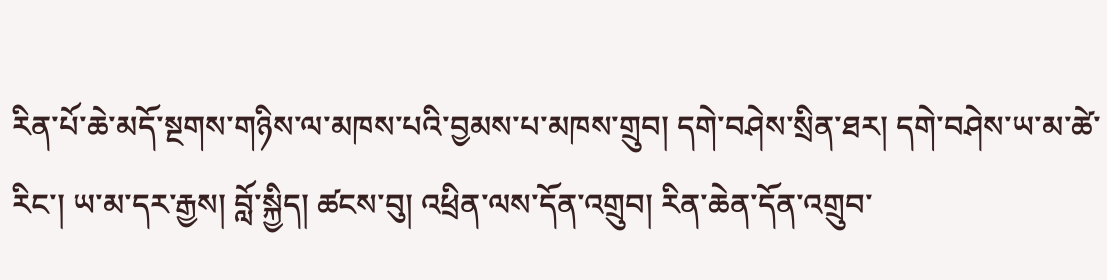རིན་པོ་ཆེ་མདོ་སྔགས་གཉིས་ལ་མཁས་པའི་བྱམས་པ་མཁས་གྲུབ། དགེ་བཤེས་སྲིན་ཐར། དགེ་བཤེས་ཡ་མ་ཚེ་རིང་། ཡ་མ་དར་རྒྱས། བློ་སྐྱིད། ཚངས་བུ། འཕྲིན་ལས་དོན་འགྲུབ། རིན་ཆེན་དོན་འགྲུབ་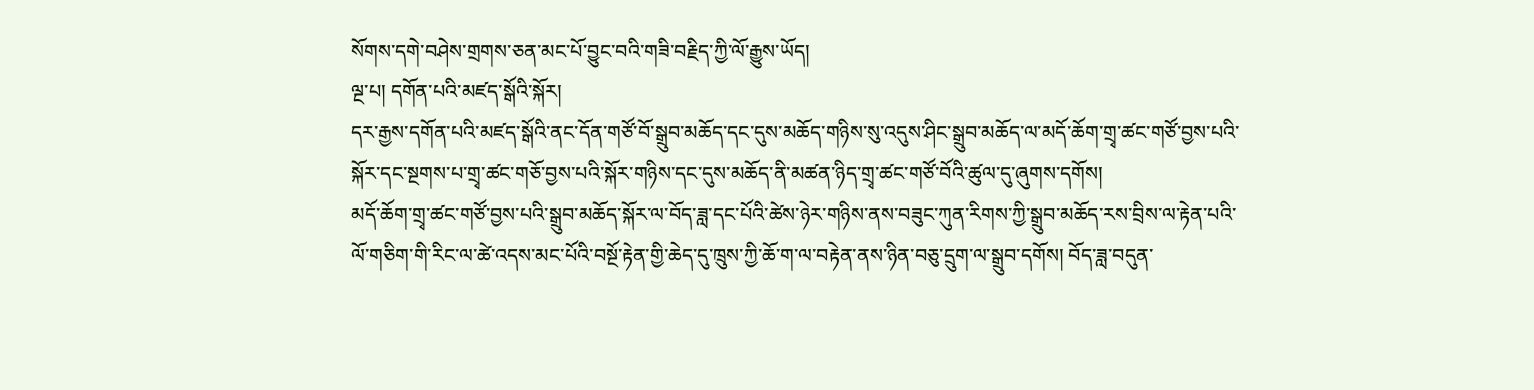སོགས་དགེ་བཤེས་གྲགས་ཅན་མང་པོ་བྱུང་བའི་གཟི་བརྗིད་ཀྱི་ལོ་རྒྱུས་ཡོད།
ལྔ་པ། དགོན་པའི་མཛད་སྒོའི་སྐོར།
དར་རྒྱས་དགོན་པའི་མཛད་སྒོའི་ནང་དོན་གཙོ་བོ་སྒྲུབ་མཆོད་དང་དུས་མཆོད་གཉིས་སུ་འདུས་ཤིང་སྒྲུབ་མཆོད་ལ་མདོ་ཆོག་གྲྭ་ཚང་གཙོ་བྱས་པའི་སྐོར་དང་སྔགས་པ་གྲྭ་ཚང་གཅོ་བྱས་པའི་སྐོར་གཉིས་དང་དུས་མཆོད་ནི་མཚན་ཉིད་གྲྭ་ཚང་གཙོ་བོའི་ཚུལ་དུ་ཞུགས་དགོས།
མདོ་ཆོག་གྲྭ་ཚང་གཙོ་བྱས་པའི་སྒྲུབ་མཆོད་སྐོར་ལ་བོད་ཟླ་དང་པོའི་ཚེས་ཉེར་གཉིས་ནས་བཟུང་ཀུན་རིགས་ཀྱི་སྒྲུབ་མཆོད་རས་བྲིས་ལ་རྟེན་པའི་ལོ་གཅིག་གི་རིང་ལ་ཚེ་འདས་མང་པོའི་བསྔོ་རྟེན་གྱི་ཆེད་དུ་ཁྲུས་ཀྱི་ཆོ་ག་ལ་བརྟེན་ནས་ཉིན་བཅུ་དྲུག་ལ་སྒྲུབ་དགོས། བོད་ཟླ་བདུན་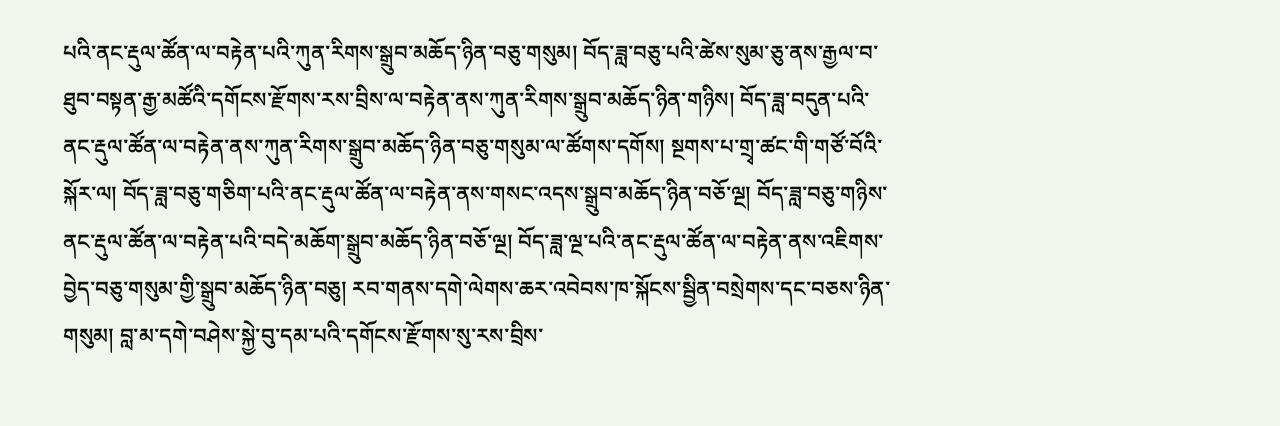པའི་ནང་རྡུལ་ཚོན་ལ་བརྟེན་པའི་ཀུན་རིགས་སྒྲུབ་མཆོད་ཉིན་བཅུ་གསུམ། བོད་ཟླ་བཅུ་པའི་ཚེས་སུམ་ཅུ་ནས་རྒྱལ་བ་ཐུབ་བསྟན་རྒྱ་མཚོའི་དགོངས་རྫོགས་རས་བྲིས་ལ་བརྟེན་ནས་ཀུན་རིགས་སྒྲུབ་མཆོད་ཉིན་གཉིས། བོད་ཟླ་བདུན་པའི་ནང་རྡུལ་ཚོན་ལ་བརྟེན་ནས་ཀུན་རིགས་སྒྲུབ་མཆོད་ཉིན་བཅུ་གསུམ་ལ་ཚོགས་དགོས། སྔགས་པ་གྲྭ་ཚང་གི་གཙོ་བོའི་སྐོར་ལ། བོད་ཟླ་བཅུ་གཅིག་པའི་ནང་རྡུལ་ཚོན་ལ་བརྟེན་ནས་གསང་འདས་སྒྲུབ་མཆོད་ཉིན་བཅོ་ལྔ། བོད་ཟླ་བཅུ་གཉིས་ནང་རྡུལ་ཚོན་ལ་བརྟེན་པའི་བདེ་མཆོག་སྒྲུབ་མཆོད་ཉིན་བཅོ་ལྔ། བོད་ཟླ་ལྔ་པའི་ནང་རྡུལ་ཚོན་ལ་བརྟེན་ནས་འཇིགས་བྱེད་བཅུ་གསུམ་གྱི་སྒྲུབ་མཆོད་ཉིན་བཅུ། རབ་གནས་དགེ་ལེགས་ཆར་འབེབས་ཁ་སྐོངས་སྦྱིན་བསྲེགས་དང་བཅས་ཉིན་གསུམ། བླ་མ་དགེ་བཤེས་སྐྱེ་བུ་དམ་པའི་དགོངས་རྫོགས་སུ་རས་བྲིས་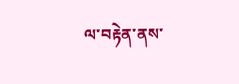ལ་བརྟེན་ནས་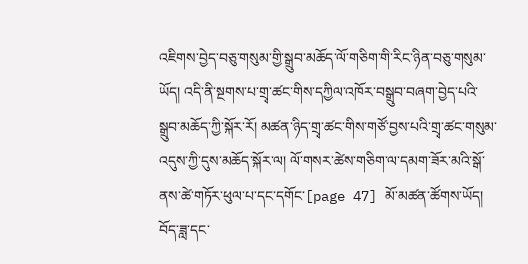འཇིགས་བྱེད་བཅུ་གསུམ་གྱི་སྒྲུབ་མཆོད་ལོ་གཅིག་གི་རིང་ཉིན་བཅུ་གསུམ་ཡོད། འདི་ནི་སྔགས་པ་གྲྭ་ཚང་གིས་དཀྱིལ་འཁོར་བསྒྲུབ་བཞག་བྱེད་པའི་སྒྲུབ་མཆོད་ཀྱི་སྐོར་རོ། མཚན་ཉིད་གྲྭ་ཚང་གིས་གཙོ་བྱས་པའི་གྲྭ་ཚང་གསུམ་འདུས་ཀྱི་དུས་མཆོད་སྐོར་ལ། ལོ་གསར་ཚེས་གཅིག་ལ་དམག་ཟོར་མའི་སྒོ་ནས་ཚེ་གཏོར་ཕུལ་པ་དང་དགོང་[page 47] མོ་མཚན་ཚོགས་ཡོད། བོད་ཟླ་དང་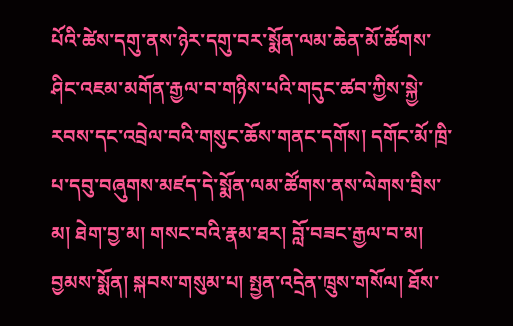པོའི་ཚེས་དགུ་ནས་ཉེར་དགུ་བར་སྨོན་ལམ་ཆེན་མོ་ཚོགས་ཤིང་འཇམ་མགོན་རྒྱལ་བ་གཉིས་པའི་གདུང་ཚབ་ཀྱིས་སྐྱེ་རབས་དང་འབྲེལ་བའི་གསུང་ཆོས་གནང་དགོས། དགོང་མོ་ཁྲི་པ་དབུ་བཞུགས་མཛད་དེ་སྨོན་ལམ་ཚོགས་ནས་ལེགས་བྲིས་མ། ཐེག་བྱ་མ། གསང་བའི་རྣམ་ཐར། བློ་བཟང་རྒྱལ་བ་མ། བྱམས་སྨོན། སྐབས་གསུམ་པ། སྤྱན་འདྲེན་ཁྲུས་གསོལ། ཐོས་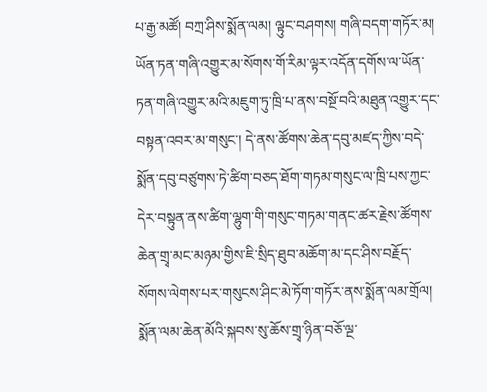པ་རྒྱ་མཚོ། བཀྲ་ཤིས་སྨོན་ལམ། ལྟུང་བཤགས། གཞི་བདག་གཏོར་མ། ཡོན་ཏན་གཞི་འགྱུར་མ་སོགས་གོ་རིམ་ལྟར་འདོན་དགོས་ལ་ཡོན་ཏན་གཞི་འགྱུར་མའི་མཇུག་ཏུ་ཁྲི་པ་ནས་བསྔོ་བའི་མཐུན་འགྱུར་དང་བསྟན་འབར་མ་གསུང་། དེ་ནས་ཚོགས་ཆེན་དབུ་མཛད་ཀྱིས་བདེ་སྨོན་དབུ་བཙུགས་ཏེ་ཚིག་བཅད་ཐོག་གཏམ་གསུང་ལ་ཁྲི་པས་ཀྱང་དེར་བསྟུན་ནས་ཚིག་ལྷུག་གི་གསུང་གཏམ་གནང་ཚར་རྗེས་ཚོགས་ཆེན་གྲྭ་མང་མཉམ་གྱིས་ཇི་སྲིད་ཐུབ་མཆོག་མ་དང་ཤིས་བརྗོད་སོགས་ལེགས་པར་གསུངས་ཤིང་མེ་ཏོག་གཏོར་ནས་སྨོན་ལམ་གྲོལ། སྨོན་ལམ་ཆེན་མོའི་སྐབས་སུ་ཆོས་གྲྭ་ཉིན་བཅོ་ལྔ་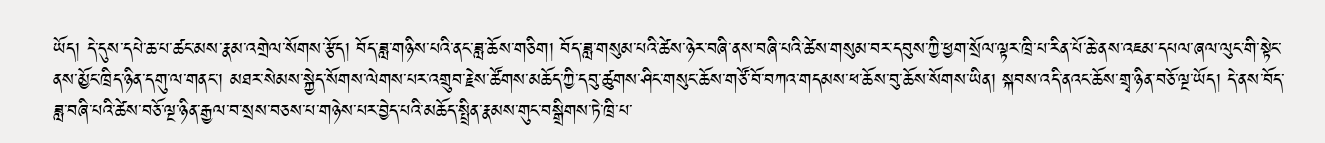ཡོད། དེ་དུས་དཔེ་ཆ་པ་ཚང་མས་རྣམ་འགྲེལ་སོགས་རྩོད། བོད་ཟླ་གཉིས་པའི་ནང་ཟླ་ཆོས་གཅིག། བོད་ཟླ་གསུམ་པའི་ཚེས་ཉེར་བཞི་ནས་བཞི་པའི་ཚེས་གསུམ་བར་དབུས་ཀྱི་ཕྱག་སྲོལ་ལྟར་ཁྲི་པ་རིན་པོ་ཆེ་ནས་འཇམ་དཔལ་ཞལ་ལུང་གི་སྟེང་ནས་མྱོང་ཁྲིད་ཉིན་དགུ་ལ་གནང་། མཐར་སེམས་སྐྱེད་སོགས་ལེགས་པར་འགྲུབ་རྗེས་ཚོགས་མཆོད་ཀྱི་དབུ་ཚུགས་ཤིང་གསུང་ཆོས་གཙོ་བོ་བཀའ་གདམས་ཕ་ཆོས་བུ་ཆོས་སོགས་ཡིན། སྐབས་འདི་ནའང་ཆོས་གྲྭ་ཉིན་བཅོ་ལྔ་ཡོད། དེ་ནས་བོད་ཟླ་བཞི་པའི་ཚེས་བཅོ་ལྔ་ཉིན་རྒྱལ་བ་སྲས་བཅས་པ་གཉེས་པར་བྱེད་པའི་མཆོད་སྤྲིན་རྣམས་གུང་བསྒྲིགས་ཏེ་ཁྲི་པ་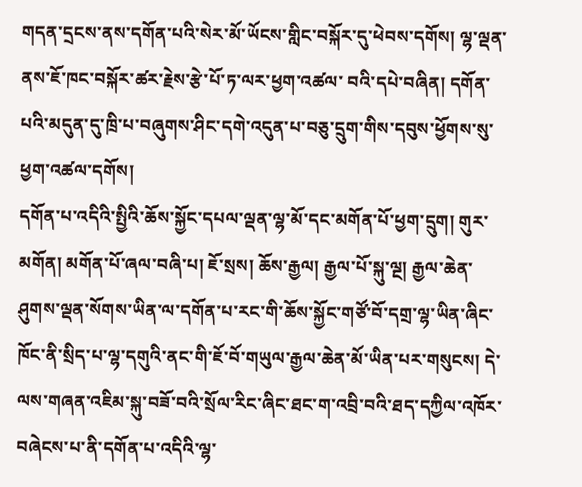གདན་དྲངས་ནས་དགོན་པའི་སེར་མོ་ཡོངས་གླིང་བསྐོར་དུ་ཕེབས་དགོས། ལྷ་ལྡན་ནས་ཇོ་ཁང་བསྐོར་ཚར་རྗེས་རྩེ་པོ་ཏ་ལར་ཕྱག་འཚལ་ བའི་དཔེ་བཞིན། དགོན་པའི་མདུན་དུ་ཁྲི་པ་བཞུགས་ཤིང་དགེ་འདུན་པ་བཅུ་དྲུག་གིས་དབུས་ཕྱོགས་སུ་ཕྱག་འཚལ་དགོས།
དགོན་པ་འདིའི་སྤྱིའི་ཆོས་སྐྱོང་དཔལ་ལྡན་ལྷ་མོ་དང་མགོན་པོ་ཕྱག་དྲུག། གུར་མགོན། མགོན་པོ་ཞལ་བཞི་པ། ཇོ་སྲས། ཆོས་རྒྱལ། རྒྱལ་པོ་སྐུ་ལྔ། རྒྱལ་ཆེན་ཤུགས་ལྡན་སོགས་ཡིན་ལ་དགོན་པ་རང་གི་ཆོས་སྐྱོང་གཙོ་བོ་དགྲ་ལྷ་ཡིན་ཞིང་ཁོང་ནི་སྲིད་པ་ལྷ་དགུའི་ནང་གི་ཇོ་བོ་གཡུལ་རྒྱལ་ཆེན་མོ་ཡིན་པར་གསུངས། དེ་ལས་གཞན་འཇིམ་སྐུ་བཟོ་བའི་སྲོལ་རིང་ཞིང་ཐང་ག་འབྲི་བའི་ཐད་དཀྱིལ་འཁོར་བཞེངས་པ་ནི་དགོན་པ་འདིའི་ལྷ་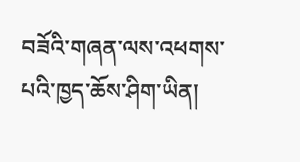བཟོའི་གཞན་ལས་འཕགས་པའི་ཁྱད་ཆོས་ཤིག་ཡིན།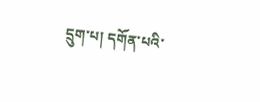དྲུག་པ། དགོན་པའི་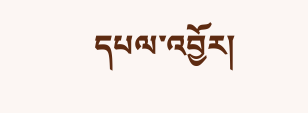དཔལ་འབྱོར།